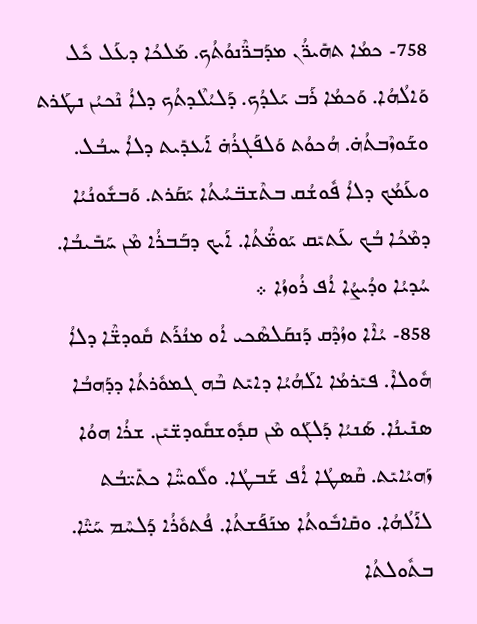758- ܟܡܳܐ ܬܗܺܝܪ̈ܳܢ ܡܕܰܒܪ̈ܶܢܘܳܬܳܟ. ܡܰܠܟܳܐ ܕܥܰܠ ܟܽܠ ܘܰܐܠܳܗܳܐ. ܘܰܟܡܳܐ ܪܰܒ ܝܰܠܕܳܟ. ܕܰܠܝܳܠܶܕܬܳܟ ܕܠܐܳ ܢܶܟܝܳܢ ܢܛܰܪܬ ܘܫܰܘܙܶܒܬܳܗ̇. ܗܳܟܘܳܬ ܘܰܠܦܰܓܪܳܗ̇ ܐܰܥܕܺܝܬ ܕܠܐܳ ܚܒܳܠ. ܘܥܰܡܳܟ ܕܠܐܳ ܦܽܘܫܳܩ ܒܬܶܫܒ̈ܚܳܬܳܐ ܝܰܩܰܪܬ. ܘܰܒܫܽܘܢܳܝܳܐ ܕܡܶܟܳܐ ܒܳܟ ܥܰܬܝܺܩ ܝܰܘܡ̈ܳܬܳܐ. ܐܰܝܟ ܕܒܰܒܪܳܐ ܡܶܢ ܚܰܒܺܝܒܳܐ. ܚܳܕܝܳܐ ܘܕܳܝܨܳܐ ܐܳܦ ܪܳܘܙܳܐ ܀
858- ܝܳܐܶܐ ܘܙܳܕܶܩ ܕܰܢܩܰܠܣܶܟܝ ܐܳܘ ܡܢܳܪܰܬ ܩܽܘܕܫ̈ܶܐ ܕܠܐܳ ܗܽܘܠܐܶ. ܦܝܺܪܡܳܐ ܐܠܰܗܳܝܳܐ ܕܐܝܺܬ ܒܶܗ ܓܡܘܽܪܬܳܐ ܕܕܰܗܒܳܐ ܣܢܺܝܢܳܐ. ܣܰܢܝܳܐ ܕܰܠܓܰܘ ܡܶܢ ܩܕܽܘܫܩܽܘܕܫ̈ܝܺܢ. ܫܪܳܐ ܗܘܳܐ ܙܰܗܝܳܐܝܺܬ. ܩܶܣܛܳܐ ܐܳܦ ܫܰܒܛܳܐ. ܘܠܽܘܚ̈ܶܐ ܟܬܺܝ̈ܒܳܬ ܠܐܰܠܳܗܳܐ. ܘܩܺܐܒܽܘܬܳܐ ܡܢܰܦܰܫܬܳܐ. ܦܳܬܘܽܪܳܐ ܕܰܠܚܶܡ ܚܰܝ̈ܶܐ. ܒܬܽܘܠܬܳܐ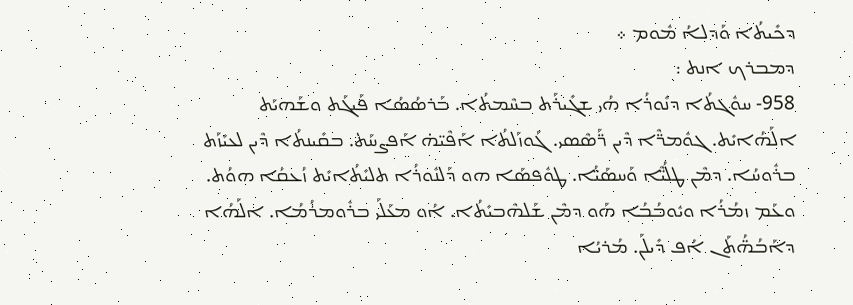ܕܟܺܝܬܳܐ ܘܰܕܠܐܳ ܡܽܘܡ ܀
ܕܡܒܪܟ ܐܢܬ :
958- ܚܘܽܓܬܳܐ ܕܢܽܘܪܳܐ ܗܳܝ ܫܓܺܝܪܰܬ ܒܚܶܡܬܳܐ. ܒܰܪܣܳܣܳܐ ܦܰܝܓܰܬ ܘܫܰܗܝܰܬ ܐܠܰܗܳܐܝܺܬ. ܓܘܽܡܪ̈ܶܐ ܕܶܝܢ ܪ̈ܰܣܶܣܝ. ܓܰܘܙܰܠܬܳܐ ܐܰܦܶܝ̈ܗ̇ ܐܰܦܨܚܰܬ. ܒܩܺܝܢܬܳܐ ܕܶܝܢ ܠܥܝܺܙܰܬ ܒܪܽܘܚܳܐ. ܕܡܶܢ ܛܠܳܝ̈ܶܐ ܘܰܚܣܰܝ̈ܳܐ. ܛܘܽܦܣܰܐ ܗܘ ܕܰܠܢܽܘܪܳܐ ܬܠܝܺܬܳܐܝܺܬ ܙܳܥܩܳܐ ܗܘܳܬ. ܘܥܰܡ ܙܡܳܪܳܐ ܘܝܽܘܒܳܒܳܐ ܗܰܘ ܕܡܶܢ ܫܰܠܗܶܒܝܺܬܳܐ. ܐܳܘ ܡܥܰܠܰܝ ܒܪܽܘܡܪܳܡܳܐ. ܐܠܰܗܳܐ ܕܐܰܒܳܗ̈ܳܬܰܢ ܐܳܦ ܕܺܝܠܰܢ. ܡܳܪܝܳܐ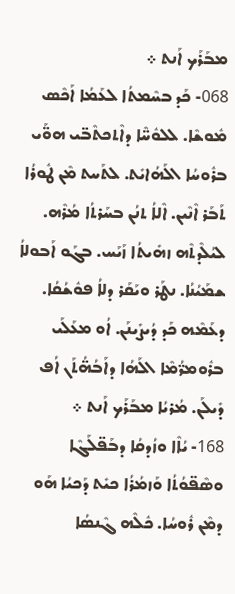ܡܒܰܪܰܟ ܐܰܢܬ ܀
068- ܟܰܕ ܒܚܶܡܬܳܐ ܠܥܰܡܳܐ ܐܰܟܶܣ ܡܽܘܫܶܐ. ܠܠܘܽܚ̈ܶܐ ܕܐܶܬܟܬܶܒ̈ܝ ܗܘ̈ܰܝ ܒܪܽܘܚܳܐ ܐܠܰܗܳܐܝܺܬ. ܠܬܰܚܬ ܡܶܢ ܛܽܘܪܳܐ ܬܰܒܰܪ ܐܶܢܶܝܢ. ܐܶܠܐܳ ܬܢܳܢ ܒܚܰܪܬܳܐ ܡܳܪܶܗ. ܠܝܳܠܶܕܬܶܗ ܙܗܺܝܬܳܐ ܙܰܝܰܚ. ܒܓܰܘ ܐܰܒܘܠܐܳ ܫܡܰܝܳܢܳܐ. ܢܛܰܪ ܘܝܰܩܰܪ ܕܠܐܳ ܦܘܽܫܳܩܳܐ. ܕܥܰܡܶܗ ܟܰܕ ܕܳܝܨܺܝܢܰܢ. ܐܳܘ ܡܥܰܠܰܝ ܒܪܽܘܡܪ̈ܳܡܶܐ ܐܠܰܗܳܐ ܕܐܰܒܳܗ̈ܳܬܰܢ ܐܳܦ ܕܺܝܠܰܢ. ܡܳܪܝܳܐ ܡܒܰܪܰܟ ܐܰܢܬ ܀
168- ܝܳܐܶܐ ܘܙܳܕܩܳܐ ܕܒܰܦ̈ܠܰܓܶܐ ܘܣܶܦ̈ܘܳܬܳܐ ܘܰܙܡܳܪܳܐ ܟܝܺܬ ܕܰܟܝܳܐ ܗܰܘ ܕܡܶܢ ܪܽܘܚܳܐ. ܟܽܠܶܗ ܓܶܢܣܳܐ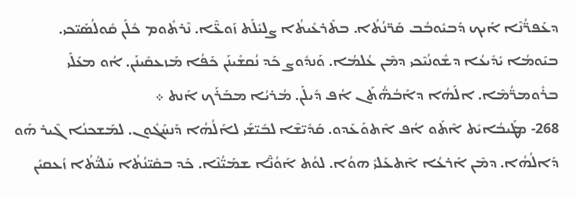ܕܥܰܦܪ̈ܳܢܶܐ ܐܰܝܟ ܕܰܒܝܽܘܒܳܒ ܩܰܪ̈ܢܳܬܳܐ. ܒܬܰܪܥܺܝܬܳܐ ܨܠܝܺܠܰܬ ܙܰܘܥ̈ܶܐ. ܢܶܪܬܽܘܡ ܟܽܠܰܢ ܩܽܘܠܳܣܰܝ̈ܟܝ. ܒܝܰܘܡܳܐ ܝܺܕܺܝܥܳܐ ܕܫܽܘܢܳܝܶܟܝ ܕܡܶܢ ܥܳܠܡܳܐ. ܘܰܢܕܽܘܨ ܟܰܕ ܢܳܩܫܺܝܢܰܢ ܟܰܦܳܐ ܡܰܙܥܩܺܝܢܰܢ. ܐܳܘ ܡܥܰܠܰܝ ܒܪܽܘܡܪ̈ܳܡܶܐ. ܐܠܰܗܳܐ ܕܐܰܒܳܗ̈ܳܬܰܢ ܐܳܦ ܕܺܝܠܰܢ. ܡܳܪܝܳܐ ܡܒܰܪܰܟ ܐܰܢܬ ܀
268- ܡܛܰܝܒܳܐܝܺܬ ܐܶܬܰܘ ܐܳܦ ܐܶܬܘܰܥܰܕܘ. ܩܰܕܺܝ̈ܫܶܐ ܠܒܺܝ̈ܫܰܝ ܠܐܰܠܳܗܳܐ ܕܰܢܚܰܓܽܘܢ. ܠܡܰܫܟܢܳܐ ܓܶܝܪ ܗܰܘ ܕܰܐܠܳܗܳܐ. ܕܡܶܢ ܐܰܪܥܳܐ ܐܶܬܥܰܠܝܺ ܗܘܳܐ. ܠܘܳܬ ܐܰܘܳܢ̈ܶܐ ܫܡܰܝ̈ܳܢܶܐ. ܟܰܕ ܒܩܺܝ̈ܢܳܬܳܐ ܚܰܠܝ̈ܳܬܳܐ ܙܳܥܩܝܺܢ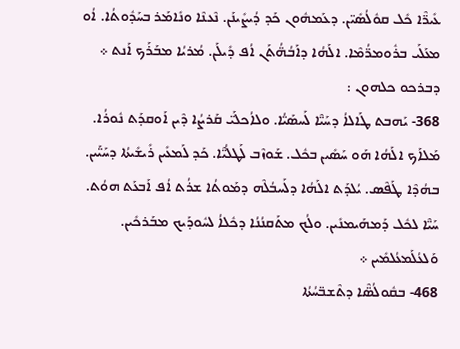ܥܺܝܪ̈ܶܐ ܟܺܠ ܩܘܽܠܳܣܺܝ̈ܢ. ܕܥܰܡܗܽܘܢ ܟܰܕ ܕܳܝܨܺܝܢܰܢ. ܢܶܥܢܶܐ ܘܢܺܐܡܰܪ ܒܚܰܕܽܘܬܳܐ. ܐܳܘ ܡܥܰܠܰܝ ܒܪܽܘܡܪ̈ܳܡܶܐ. ܐܠܰܗܳܐ ܕܐܰܒܳܗ̈ܳܬܰܢ ܐܳܦ ܕܺܝܠܰܢ. ܡܳܪܝܳܐ ܡܒܰܪܰܟ ܐܰܢܬ ܀
ܕܒܪܟܘ ܟܠܗܘܢ :
368- ܝܰܗܒܬ ܛܰܐܠܐܳ ܕܚܰܝ̈ܶܐ ܠܰܚܣܰܝ̈ܳܐ. ܘܠܐܳܟܠܰܝ̈ ܩܰܪܨܳܐ ܕܶܝܢ ܐܰܘܩܕܰܬ ܢܽܘܪܳܐ. ܡܰܠܐܰܟ ܐܠܰܗܳܐ ܗܰܘ ܚܰܣܺܝܢ ܒܟܽܠ. ܫܰܘܙܶܒ ܠܰܛܠܳܝ̈ܶܐ. ܟܰܕ ܠܰܡܥܺܝܢ ܪܺܝܫܺܝܬܳܐ ܕܚܰܝ̈ܰܝܢ. ܒܗܳܕܶܐ ܛܰܦܶܣ. ܝܳܠܕܰܬ ܐܠܰܗܳܐ ܕܠܰܚܒܳܠܶܗ ܕܡܰܘܬܳܐ ܫܪܳܬ ܐܳܦ ܐܰܒܥܰܬ ܗܘܳܬ. ܚܰܝ̈ܶܐ ܠܟܽܠ ܕܰܡܗܰܝܡܢܺܝܢ. ܘܠܳܟ ܡܬܰܩܢܳܢܳܐ ܕܟܽܠܐܳ ܠܚܽܘܕܰܝܟ ܡܒܰܪܟܺܝܢ. ܘܰܠܥܳܠܰܡܥܳܠܡܺܝܢ ܀
468- ܒܩܽܘܠܳܣ̈ܶܐ ܕܬܶܫܒ̈ܚܳܬܳܐ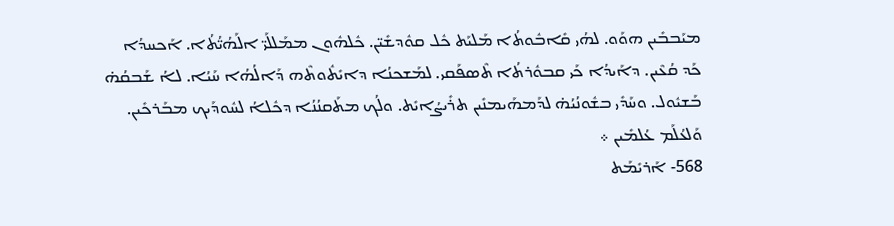ܡܝܰܒܒܺܝܢ ܗܘܰܘ. ܠܗܳܝ ܩܺܐܒܽܘܬܳܐ ܡܰܠܝܰܬ ܟܽܠ ܩܘܽܕܫܺܝ̈ܢ. ܟܽܠܗܽܘܢ ܡܡܰܠܠܰܝ̈ ܐܠܰܗܳܝ̈ܳܬܳܐ. ܐܰܟܚܕܳܐ ܟܰܕ ܩܳܥܶܝܢ. ܕܐܰܝܕܳܐ ܟܰܝ ܩܒܘܽܪܬܳܐ ܬܶܣܦܰܩܝ. ܠܡܰܫܟܢܳܐ ܕܐܝܺܬܽܘܬܶܗ ܕܰܐܠܳܗܳܐ ܚܰܝܳܐ. ܠܐܳ ܫܰܒܩܳܗ̇ ܒܰܫܝܽܘܠ. ܘܚܰܕܺܝ ܒܫܽܘܢܳܝܳܗ̇ ܠܕܰܡܗܰܝܡܢܺܝܢ ܬܪܺܝܨܳܐܝܺܬ. ܘܠܳܟ ܡܬܰܩܢܳܢܳܐ ܕܟܽܠܐܳ ܠܚܽܘܕܰܝܟ ܡܒܰܪܟܺܝܢ. ܘܰܠܥܳܠܰܡ ܥܳܠܡܺܝܢ ܀
568- ܐܰܪܝܺܡܰܬ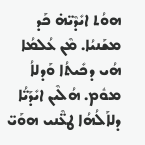ܗܘܳܬ ܐܝܺܕܶܝ̈ܗ̇ ܟܰܕ ܡܫܰܢܝܳܐ. ܡܶܢ ܥܳܠܡܳܐ ܗܳܝ ܕܟܺܝܬܳܐ ܘܰܕܠܐܳ ܡܘܽܡ. ܗܳܠܶܝܢ ܐܝܺܕܰܝ̈ܳܐ ܕܠܐܰܠܳܗܳܐ ܛܥ̈ܶܢܝ ܗܘܰܝ̈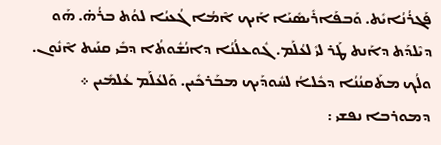ܦܰܓܪܳܢܳܐܝܺܬ. ܘܰܒܦܰܐܪܺܝܣܺܝܰܐ ܐܰܝܟ ܐܶܡܳܐ ܓܳܥܝܳܐ ܠܘܳܬ ܒܪܳܗ̇. ܗܰܘ ܕܝܶܠܕܰܬ ܕܐܰܢܬ ܛܰܪ ܠܝܺ ܠܥܳܠܰܡ. ܓܽܘܥܠܳܢܳܐ ܕܐܢܳܫܽܘܬܳܐ ܕܒܺܝ ܩܢܰܝܬ ܐܶܢܽܘܢ. ܘܠܳܟ ܡܬܰܩܢܳܢܳܐ ܕܟܽܠܐܳ ܠܚܽܘܕܰܝܟ ܡܒܰܪܟܺܝܢ. ܘܰܠܥܳܠܰܡ ܥܳܠܡܺܝܢ ܀
ܕܡܘܪܒܐ ܢܦܫܝ :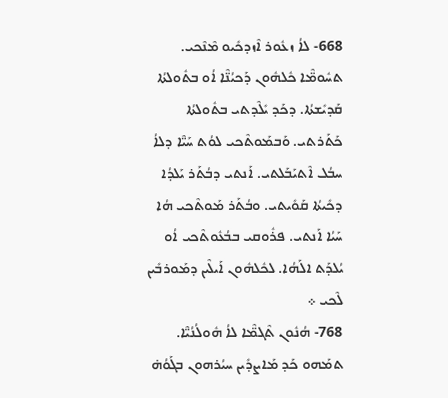668- ܠܐܳ ܙܥܽܘܪ ܐܶܙܕܟܺܝܘ ܡܶܢܶܟܝ. ܬܚܽܘܡ̈ܶܐ ܟܽܠܗܽܘܢ ܕܰܟܝܳܢ̈ܶܐ ܐܳܘ ܒܬܽܘܠܬܳܐ ܩܰܕܝܺܫܬܳܐ. ܕܟܰܕ ܝܺܠܶܕܬܝ ܒܬܽܘܠܬܳܐ ܟܰܬܰܪܬܝ. ܘܰܒܡܰܘܬܶܟܝ ܠܘܳܬ ܚܰܝ̈ܶܐ ܕܠܐܳ ܚܒܳܠ ܐܶܬܝܰܒܰܠܬܝ. ܐܰܢܬܝ ܕܒܳܬܰܪ ܝܰܠܕܳܐ ܕܟܺܝܬܳܐ ܩܰܘܺܝܬܝ. ܘܒܳܬܰܪ ܡܰܘܬܶܟܝ ܗܳܐ ܚܰܝܳܐ ܐܰܢܬܝ. ܦܪܽܘܩܝ ܒܒܳܥܽܘܬܶܟܝ ܐܳܘ ܝܳܠܕܰܬ ܐܠܰܗܳܐ. ܠܟܽܠܗܽܘܢ ܐܰܝܠܶܝܢ ܕܡܰܘܪܒܺܝܢ ܠܶܟܝ ܀
768- ܗܳܢܽܘܢ ܬܶܓܡ̈ܶܐ ܠܐܳ ܗܽܘܠܳܢܳܝ̈ܶܐ. ܬܡܰܗܘ ܟܰܕ ܡܰܐܨܕܺܝܢ ܚܝܳܪܗܘܢ ܒܓܰܘܳܗ̇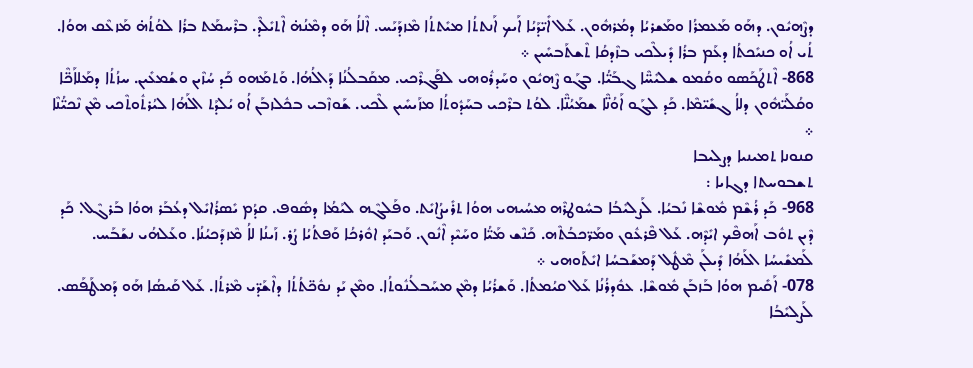ܕܨܶܗܝܽܘܢ. ܕܗܰܘ ܡܰܥܡܪܳܐ ܘܡܰܫܪܝܳܐ ܕܡܳܪܗܽܘܢ. ܥܰܠ ܐܺܝ̈ܕܰܝܳܐ ܐܰܝܟ ܐܰܢܬܬܳܐ ܡܝܺܬܬܳܐ ܡܶܙܕܰܝܰܚ. ܐܶܠܐܳ ܗܰܘ ܕܡܶܢܳܗ̇ ܐܶܬܝܺܠܶܕ. ܒܪܶܚܡܰܬ ܒܪܳܐ ܠܘܳܬܳܗ̇ ܡܰܙܥܶܩ ܗܘܳܐ. ܬܳܝ ܐܳܘ ܟܢܝܺܟܬܳܐ ܕܥܰܡ ܒܪܳܐ ܕܺܝܠܶܟܝ ܒܙܶܕܩܳܐ ܬܶܫܬܰܒܚܺܝܢ ܀
868- ܐܶܬܛܰܟܰܣܘ ܘܩܳܡܘ ܫܠܝܺܚ̈ܶܐ ܓܒܰܝ̈ܳܐ. ܒܓܰܘ ܨܶܗܝܽܘܢ ܘܚܰܕܪܽܘܗܝ ܠܦܰܓܪܶܟܝ. ܡܩܰܒܠܳܢܳܐ ܕܰܐܠܳܗܳܐ. ܘܰܬܡܰܗܘ ܟܰܕ ܚܳܙܶܝܢ ܘܫܳܡܥܺܝܢ. ܚܙܳܬܳܐ ܕܡܰܠܐܰܟ̈ܶܐ ܘܩܳܠܰܝ̈ܗܽܘܢ ܕܠܐܳ ܓܫܺܝ̈ܡܶܐ. ܟܰܕ ܠܓܰܘ ܐܰܘܳܢ̈ܶܐ ܫܡܰܝܳܢ̈ܶܐ. ܠܘܳܬ ܒܪܶܟܝ ܒܚܰܕܽܘܬܳܐ ܡܙܰܝܚܺܝܢ ܠܶܟܝ. ܫܰܘܙܶܒܝ ܒܟܽܠܙܒܰܢ ܐܳܘ ܝܳܠܕܰܬ ܐܠܰܗܳܐ ܠܝܳܪܬܽܘܬܶܟܝ ܡܶܢ ܢܶܟܝ̈ܳܢܶܐ ܀
ܩܢܘܢܐ ܬܡܝܢܝܐ ܕܨܠܝܒܐ
ܬܫܒܘܚܬܐ ܕܓܐܝܐ :
968- ܟܰܕ ܪܳܫܶܡ ܡܽܘܫܶܐ ܢܺܒܝܳܐ. ܠܰܨܠܝܺܒܳܐ ܒܚܽܘܛܪܶܗ ܡܚܳܝܗܝ ܗܘܳܐ ܬܪܺܝܨܳܐܝܺܬ. ܘܦܰܠܓܶܗ ܠܝܰܡܳܐ ܕܣܽܘܦ. ܩܕܳܡ ܝܺܣܪܳܐܝܺܠ ܕܥܳܒܰܪ ܗܘܳܐ ܒܰܪܓܶܠ. ܟܰܕ ܕܶܝܢ ܬܘܽܒ ܐܰܗܦܶܟ ܐܝܺܕܶܗ. ܥܰܠ ܦܶܪܥܽܘܢ ܘܡܰܪ̈ܟܒܳܬܶܗ. ܟܰܢܶܫ ܡܰܝ̈ܳܐ ܘܚܰܝܶܕ ܐܶܢܽܘܢ. ܘܰܒܝܰܕ ܐܘܽܪܟܳܐ ܘܰܦܬܳܝܳܐ ܨܳܪ. ܙܰܝܢܳܐ ܠܐܳ ܡܶܙܕܰܟܝܳܢܳܐ. ܘܥܰܠܗܳܝ ܢܫܰܒܰܚ. ܠܰܡܫܺܝܚܳܐ ܐܠܰܗܳܐ ܕܺܝܠܰܢ ܡܶܛܽܠ ܕܰܡܫܰܒܚܳܐ ܐܝܺܬܰܘܗܝ ܀
078- ܐܰܩܺܝܡ ܗܘܳܐ ܒܰܙܒܰܢ ܡܽܘܫܶܐ. ܥܘܽܕܪܳܢܳܐ ܥܰܠ ܩܝܳܡܬܳܐ. ܘܰܫܪܳܝܳܐ ܕܡܶܢ ܡܚܰܒܠܳܢܽܘܬܳܐ. ܘܡܶܢ ܝܰܕ ܢܘܽܟ̈ܬܳܬܳܐ ܕܐܶܫܰܕ̈ܝ ܡܶܪܬܳܐ. ܥܰܠ ܩܰܝܣܳܐ ܗܰܘ ܕܰܡܛܰܦܰܣ. ܠܰܨܠܝܺܒܳܐ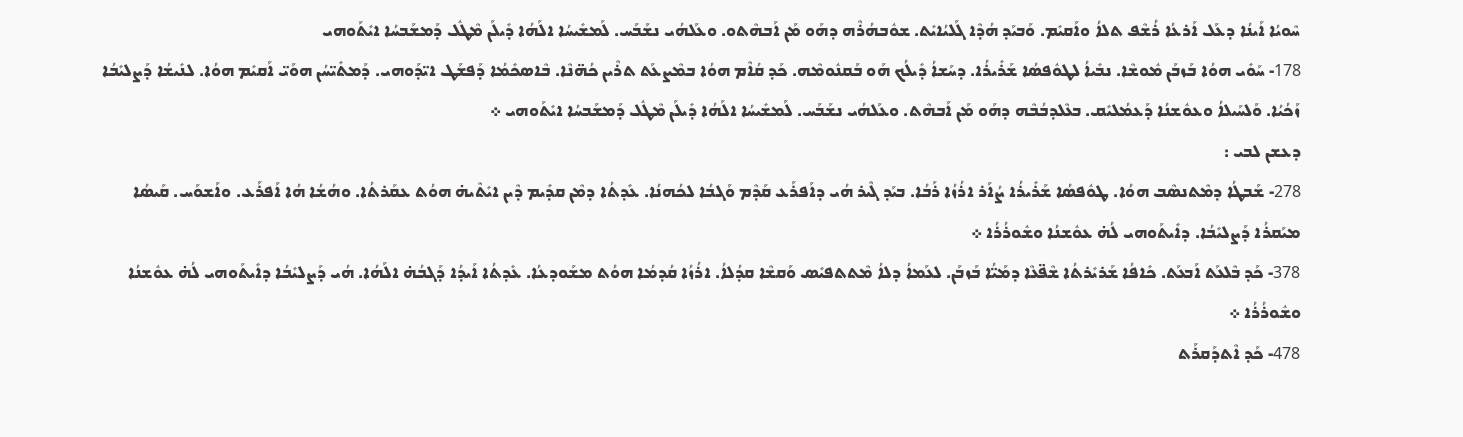ܚܶܘܝܳܐ ܐܰܝܢܳܐ ܕܥܰܠ ܐܰܪܥܳܐ ܪܳܫܶܦ ܬܠܐܳ ܘܐܰܩܝܺܡ. ܘܰܒܝܰܕ ܗܳܕܶܐ ܓܰܠܝܳܐܝܺܬ. ܫܘܽܒܗܳܪܶܗ ܕܗܰܘ ܡܰܢ ܐܰܒܗܶܬܘ. ܘܥܰܠܗܳܝ ܢܫܰܒܰܚ. ܠܰܡܫܺܝܚܳܐ ܐܠܰܗܳܐ ܕܺܝܠܰܢ ܡܶܛܽܠ ܕܰܡܫܰܒܚܳܐ ܐܝܺܬܰܘܗܝ
178- ܚܰܘܺܝ ܗܘܳܐ ܒܰܙܒܰܢ ܡܽܘܫܶܐ. ܢܒܺܝܐܳ ܠܛܘܽܦܣܳܐ ܫܰܪܺܝܪܳܐ. ܕܚܰܫܐܳ ܕܺܝܠܳܟ ܗܰܘ ܒܰܩܢܽܘܡܶܗ. ܟܰܕ ܩܳܐܶܡ ܗܘܳܐ ܒܡܶܨܥܰܬ ܬܪܶܝܢ ܟܳܗ̈ܢܶܐ. ܒܶܐܣܟܺܡܳܐ ܕܰܦܫܰܛ ܐܝ̈ܕܰܘܗܝ. ܕܰܡܬܺܝ̈ܚܳܢ ܗܘܰܝ̈ ܐܰܩܝܺܡ ܗܘܳܐ. ܠܢܺܝܫܳܐ ܕܰܨܠܝܺܒܳܐ ܙܰܟܳܝܳܐ. ܘܰܠܚܰܝܠܐܳ ܘܥܘܽܫܢܳܐ ܕܰܥܡܳܠܝܺܩ. ܒܥܶܠܕܒܳܒܶܗ ܕܗܰܘ ܡܰܢ ܐܰܒܗܶܬ. ܘܥܰܠܗܳܝ ܢܫܰܒܰܚ. ܠܰܡܫܺܝܚܳܐ ܐܠܰܗܳܐ ܕܺܝܠܰܢ ܡܶܛܽܠ ܕܰܡܫܰܒܚܳܐ ܐܝܺܬܰܘܗܝ ܀
ܕܥܫܢ ܠܒܝ :
278- ܫܰܒܛܳܐ ܕܡܶܬܢܣܶܒ ܗܘܳܐ. ܛܘܽܦܣܳܐ ܫܰܪܺܝܪܳܐ ܨܳܐܰܪ ܐܪܳܙܳܐ ܪܰܒܳܐ. ܒܝܰܕ ܓܶܝܪ ܗܳܝ ܕܐܰܦܪܰܥ ܩܰܕܶܡ ܘܰܓܒܳܐ ܠܟܳܗܢܳܐ. ܥܺܕܬܳܐ ܕܡܶܢ ܩܕܺܝܡ ܕܶܝܢ ܐܝܺܬܶܝܗ̇ ܗܘܳܬ ܥܩܰܪܬܳܐ. ܘܗܳܫܳܐ ܗܳܐ ܐܰܦܪܰܥ. ܘܐܰܫܘܰܚ. ܩܰܝܣܳܐ ܡܝܰܩܪܳܐ ܕܰܨܠܝܺܒܳܐ. ܕܐܺܝܬܰܘܗܝ ܠܳܗ̇ ܥܘܽܫܢܳܐ ܘܫܽܘܪܳܪܳܐ ܀
378- ܟܰܕ ܒܶܠܥܰܬ ܐܰܒܥܰܬ. ܟܺܐܦܳܐ ܫܰܪܝܺܪܬܳܐ ܫܶܦ̈ܥܶܐ ܕܡܰܝ̈ܳܐ ܒܰܙܒܰܢ. ܠܥܰܡܐܳ ܕܠܐܳ ܡܶܬܬܦܝܺܣ ܘܰܩܫܶܐ ܩܕܳܠܐܳ. ܐܪܳܙܳܐ ܩܳܕܡܳܐ ܗܘܳܬ ܡܫܰܘܕܥܳܐ. ܥܺܕܬܳܐ ܐܰܝܕܳܐ ܕܰܓܒܳܗ̇ ܐܠܰܗܳܐ. ܗܳܝ ܕܰܨܠܝܺܒܳܐ ܕܐܺܝܬܰܘܗܝ ܠܳܗ̇ ܥܘܽܫܢܳܐ ܘܫܽܘܪܳܪܳܐ ܀
478- ܟܰܕ ܐܶܬܕܰܩܪܰܬ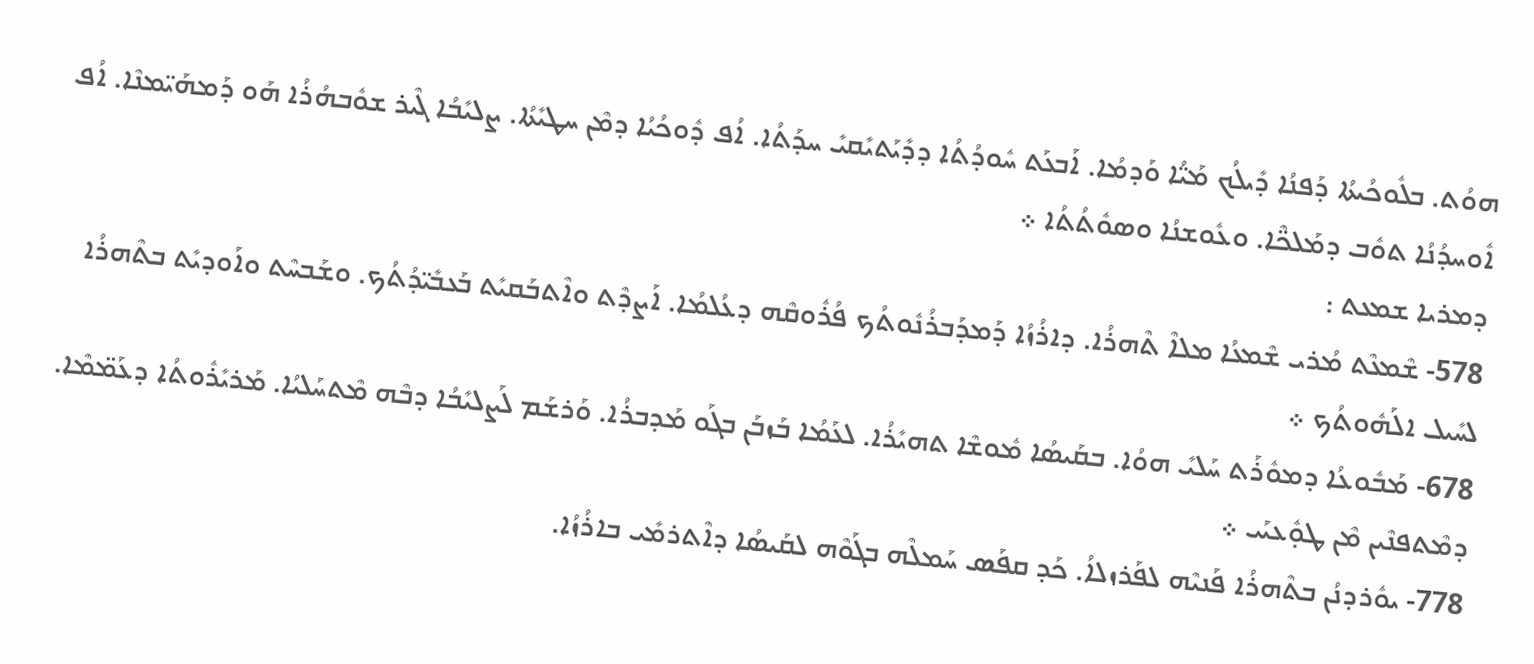ܗܘܳܬ. ܒܠܽܘܟܳܝܬܳܐ ܕܰܦܢܳܐ ܕܺܝܠܳܟ ܡܰܝ̈ܳܐ ܘܰܕܡܳܐ. ܐܰܒܥܰܬ ܚܽܘܕܳܬܳܐ ܕܕܺܝܰܬܝܺܩܝܺ ܚܕܰܬܳܐ. ܐܳܦ ܕܽܘܟܳܝܳܐ ܕܡܶܢ ܚܛܝܺܬܳܐ. ܨܠܝܺܒܳܐ ܓܶܝܪ ܫܘܽܒܗܳܪܳܐ ܗܰܘ ܕܰܡܗܰܝ̈ܡܢܶܐ. ܐܳܦ ܐܽܘܚܕܳܢܳܐ ܬܘܽܒ ܕܡܰܠܟ̈ܶܐ. ܘܥܽܘܫܢܳܐ ܘܣܘܽܬܳܬܳܐ ܀
ܕܡܪܝܐ ܫܡܥܬ :
578- ܫܶܡܥܶܬ ܡܳܪܝ ܫܶܡܥܳܐ ܡܠܐܶ ܬܶܗܪܳܐ. ܕܐܪܳܙܳܐ ܕܰܡܕܰܒܪܳܢܽܘܬܳܟ ܦܳܪܽܘܩܶܗ ܕܥܳܠܡܳܐ. ܐܰܨܕܶܬ ܘܐܶܬܒܰܩܝܺܬ ܒܰܥܒܺܝ̈ܕܳܬܳܟ. ܘܫܰܒܚܶܬ ܘܐܰܘܕܝܺܬ ܒܬܶܗܪܳܐ ܠܚܺܝܠ ܐܠܰܗܽܘܬܳܟ ܀
678- ܡܰܒܽܘܥܳܐ ܕܡܘܽܪܰܬ ܚܰܠܝܺ ܗܘܳܐ. ܒܩܰܝܣܳܐ ܡܽܘܫܶܐ ܬܗܝܺܪܳܐ. ܠܥܰܡܳܐ ܒܰܙܒܰܢ ܒܓܰܘ ܡܰܕܒܪܳܐ. ܘܰܪܫܰܡ ܠܰܨܠܝܺܒܳܐ ܕܒܶܗ ܡܶܬܚܰܠܝܳܐ. ܡܰܪܝܺܪܽܘܬܳܐ ܕܥܰܡ̈ܡܶܐ. ܕܡܶܬܦܢܶܝܢ ܡܶܢ ܛܘ̣ܽܥܝܰܝ ܀
778- ܝܘܽܪܕܢܳܢ ܒܬܶܗܪܳܐ ܦܰܢܝܶܗ ܠܦܰܪܙܠܐܳ. ܟܰܕ ܩܦܰܣ ܚܰܡܠܶܗ ܒܓܰܘܶܗ ܠܩܰܝܣܳܐ ܕܐܶܬܪܡܺܝ ܒܐܪܳܙܳܐ.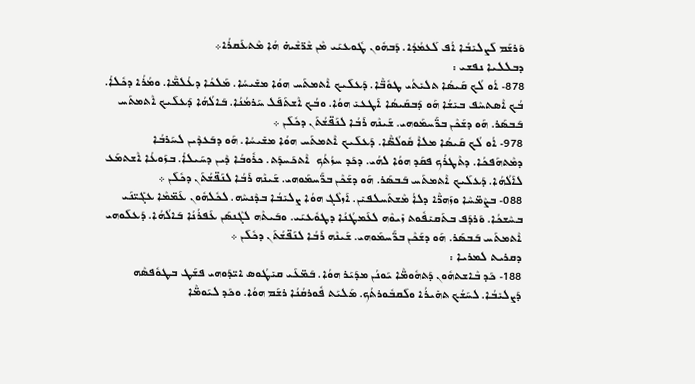ܘܰܪܫܰܡ ܠܰܨܠܝܺܒܳܐ ܐܳܦ ܠܰܥܡܳܕܳܐ. ܕܰܒܗܽܘܢ ܛܽܘܥܝܰܝ ܡܶܢ ܫܶܪ̈ܫܶܝܗ̇ ܗܳܐ ܡܶܬܥܰܩܪܳܐ܀
ܕܒܠܠܝܐ ܢܦܫܝ :
878- ܐܳܘ ܠܳܟ ܩܰܝܣܳܐ ܬܠܝܺܬܳܝ ܛܘܽܒ̈ܶܐ. ܕܰܥܠܰܝܟ ܐܶܬܡܬܰܚ ܗܘܳܐ ܡܫܺܝܚܳܐ. ܡܰܠܟܳܐ ܕܥܳܠܡ̈ܶܐ. ܘܡܳܪܳܐ ܕܟܽܠܐܳ. ܒܳܟ ܐܶܣܬܚܶܦ ܒܝܺܫܳܐ ܗܰܘ ܕܰܒܩܰܝܣܳܐ ܐܰܛܥܝܺ ܗܘܳܐ. ܘܒܳܟ ܐܶܫܬܰܦܰܠ ܚܰܪܡܳܢܳܐ. ܒܰܐܠܳܗܳܐ ܕܰܥܠܰܝܟ ܐܶܬܡܬܰܚ ܒܰܒܣܰܪ. ܗܰܘ ܕܫܰܟܶܢ ܒܪ̈ܰܚܡܰܘܗܝ. ܫܰܝܢܶܗ ܪܰܒܳܐ ܠܢܰܦ̈ܫܳܬܰܢ ܕܟܽܠܰܢ ܀
978- ܐܳܘ ܠܳܟ ܩܰܝܣܳܐ ܡܠܐܶ ܩܽܘܠܳܣ̈ܶܐ. ܕܰܥܠܰܝܟ ܐܶܬܡܬܰܚ ܗܘܳܐ ܡܫܺܝܚܳܐ. ܗܰܘ ܕܒܰܥܕܶܝܢ ܠܚܰܪܒܳܐ ܕܡܶܬܗܰܦܟܳܐ. ܕܬܶܛܪܳܟ ܦܩܰܕ ܗܘܳܐ ܠܗܳܝ. ܕܟܰܕ ܚܙܳܬܳܟ  ܐܶܬܟܰܚܕܰܬ. ܟܪܽܘܒܳܐ ܕܶܝܢ ܕܚܰܝܠܐܳ. ܒܙܰܘܥܳܐ ܐܶܫܬܡܰܥ ܠܐܰܠܳܗܳܐ. ܕܰܥܠܰܝܟ ܐܶܬܡܬܰܚ ܒܰܒܣܰܪ. ܗܰܘ ܕܫܰܟܶܢ ܒܪ̈ܰܚܡܰܘܗܝ. ܫܰܝܢܶܗ ܪܰܒܳܐ ܠܢܰܦ̈ܫܳܬܰܢ ܕܟܽܠܰܢ ܀
088- ܒܨܶܡ̈ܚܶܐ ܘܙܰܗܪ̈ܶܐ ܕܠܐܳ ܡܶܫܬܰܚܠܦܝܺܢ. ܐܰܙܠܶܓ ܗܘܳܐ ܨܠܝܺܒܳܐ ܒܕܶܢܚܶܗ. ܠܟܽܠܗܽܘܢ ܥܰܡ̈ܡܶܐ ܥܓܺܝ̈ܢܰܝ ܒܚܶܫܟܳܐ. ܘܰܪܕܰܦ ܒܬܰܩܝܺܦܽܘܬ ܙܺܝܘܶܗ ܠܥܰܡܛܳܢܳܐ ܕܛܘܽܥܝܰܝ. ܘܒܰܝܬܶܗ ܠܓܶܢܣܰܢ ܥܰܦܪܳܢܳܐ ܒܰܐܠܳܗܳܐ. ܕܰܥܠܰܘܗܝ ܐܶܬܡܬܰܚ ܒܰܒܣܰܪ. ܗܰܘ ܕܫܰܟܶܢ ܒܪ̈ܰܚܡܰܘܗܝ. ܫܰܝܢܶܗ ܪܰܒܳܐ ܠܢܰܦ̈ܫܳܬܰܢ ܕܟܽܠܰܢ ܀
ܕܩܪܝܬ ܠܡܪܝܐ :
188- ܟܰܕ ܒܶܐܫܬܗܽܘܢ ܕܰܬܗܽܘܡ̈ܶܐ ܝܰܘܢܳܢ ܡܕܰܝܰܪ ܗܘܳܐ. ܒܰܡ̈ܥܰܝ ܩܝܺܛܳܘܣ ܐܝ̈ܕܰܘܗܝ ܦܫܰܛ ܒܛܘܽܦܣܶܗ ܕܰܨܠܝܺܒܳܐ. ܠܚܰܫܳܟ ܬܗܺܝܪܳܐ ܘܠܰܩܒܽܘܪܬܳܟ. ܡܰܠܝܰܬ ܦܽܘܪܩܳܢܳܐ ܪܫܰܡ ܗܘܳܐ. ܘܟܰܕ ܠܝܰܘܡ̈ܶܐ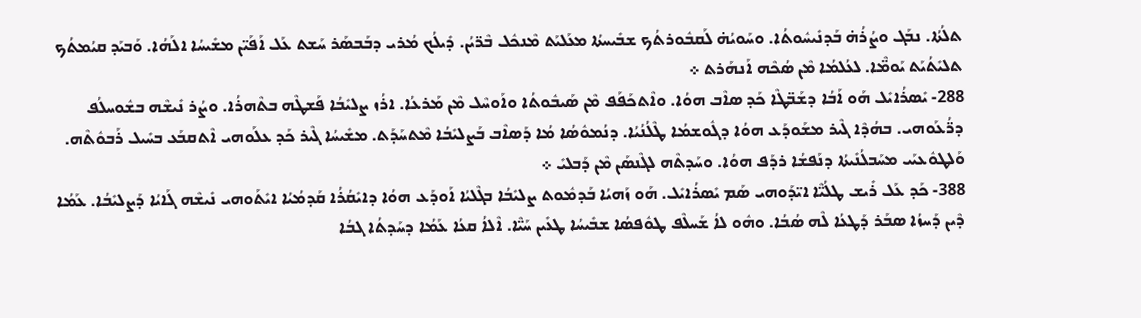ܬܠܳܬܳܐ. ܢܒܰܓ ܘܨܳܪܳܗ̇ ܒܰܕܢܺܝܚܽܘܬܳܐ. ܘܚܰܘܝܳܗ̇ ܠܰܩܒܽܘܪܬܳܟ ܫܒܺܝܚܬܳܐ ܡܥܰܠܝܰܬ ܡܶܢܟܽܠ ܒܶܪ̈ܝܳܢ. ܕܺܝܠܳܟ ܡܳܪܝ ܕܒܰܒܣܰܪ ܚܰܫܬ ܥܰܠ ܐܰܦܰܝ̈ܢ ܡܫܺܝܚܳܐ ܐܠܰܗܳܐ. ܘܰܒܝܰܕ ܩܝܳܡܬܳܟ ܬܠܝܺܬܳܝܰܬ ܝܰܘܡ̈ܶܐ. ܠܥܳܠܡܳܐ ܡܶܢ ܣܳܟܶܗ ܐܰܢܗܰܪܬ ܀
288- ܝܺܣܪܳܐܝܺܠ ܗܰܘ ܐܰܒܳܐ ܕܫܰܒ̈ܛܶܐ ܟܰܕ ܣܐܶܒ ܗܘܳܐ. ܘܐܶܬܟܰܦܰܦ ܡܶܢ ܣܰܝܒܽܘܬܳܐ ܘܐܰܘܚܶܠ ܡܶܢ ܡܰܪܥܳܐ. ܐܪܳܙ ܨܠܝܺܒܳܐ ܦܰܫܛܶܗ ܒܬܶܗܪܳܐ. ܘܨܳܪ ܢܺܝܫܶܗ ܒܫܽܘܚܠܳܦ ܕܪ̈ܳܥܰܘܗܝ. ܒܗܳܕܶܐ ܓܶܝܪ ܡܫܰܘܕܰܥ ܗܘܳܐ ܕܓܽܘܫܡܳܐ ܛܶܠܳܢܳܝܳܐ. ܕܢܳܡܘܽܣܳܐ ܡܳܐ ܕܰܣܐܶܒ ܒܰܨܠܝܺܒܳܐ ܡܶܬܚܰܕܰܬ. ܡܫܺܝܚܳܐ ܓܶܝܪ ܟܰܕ ܥܠܰܘܗܝ ܐܶܬܩܒܰܥ ܒܚܺܝܠ ܪܰܒܘܽܬܶܗ. ܘܰܠܛܘܽܥܝܰܝ ܡܚܰܒܠܳܢܺܝܬܳܐ ܕܢܰܦܫܳܐ ܪܕܰܦ ܗܘܳܐ. ܘܚܰܕܬܶܗ ܠܓܶܢܣܰܢ ܡܶܢ ܕܰܒܠܝܺ ܀
388- ܟܰܕ ܥܰܠ ܪܺܝܫ ܛܠܳܝ̈ܶܐ ܐܝ̈ܕܰܘܗܝ ܣܰܡ ܝܺܣܪܳܐܝܺܠ. ܗܰܘ ܙܰܗܝܳܐ ܒܰܕܡܽܘܬ ܨܠܝܺܒܳܐ ܒܓܶܠܝܳܐ ܐܰܘܕܰܥ ܗܘܳܐ ܕܐܝܺܩܳܪܳܐ ܩܰܕܡܳܝܳܐ ܐܝܺܬܰܘܗܝ ܢܺܝܫܶܗ ܓܰܐܝܳܐ ܕܰܨܠܝܺܒܳܐ. ܥܰܡܳܐ ܕܶܝܢ ܕܰܚܙܳܐ ܣܒܰܪ ܕܰܛܥܳܐ ܠܶܗ ܣܳܒܳܐ. ܘܗܽܘ ܠܐܳ ܫܰܚܠܶܦ ܛܘܽܦܣܳܐ ܫܒܺܝܚܳܐ ܛܥܺܝܢ ܚܰܝ̈ܶܐ. ܐܶܠܐܳ ܩܥܳܐ ܥܰܡܳܐ ܕܚܰܕܬܳܐ ܓܒܳܐ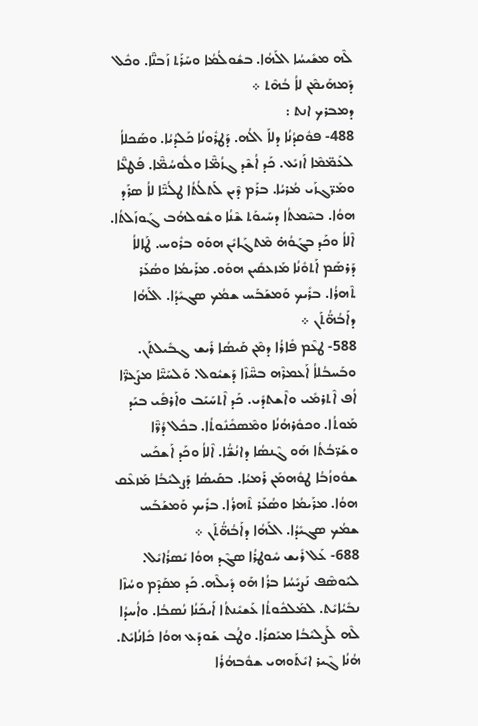ܠܶܗ ܡܫܺܝܚܳܐ ܐܠܰܗܳܐ. ܒܫܽܘܠܳܡܳܐ ܘܚܰܪܰܬ ܙܰܒܢ̈ܶܐ. ܘܟܽܠ ܕܰܡܗܰܝܡܶܢ ܠܐܳ ܒܳܗܶܬ ܀
ܕܡܒܪܟ ܐܢܬ :
488- ܦܘܽܩܕܳܢܳܐ ܕܠܐܰ ܐܠܳܗ. ܕܰܛܪܽܘܢܳܐ ܟܰܠܕܳܝܳܐ. ܘܣܰܟܠܐܳ ܠܥܰܡ̈ܡܶܐ ܐܰܙܝܺܥ. ܟܰܕ ܐܳܫܶܕ ܓܙܳܡ̈ܶܐ ܘܠܽܘܚܳܡ̈ܶܐ. ܦܰܛܥ̈ܶܐ ܘܡܰܪ̈ܓܙܰܝ ܡܳܪܝܳܐ. ܒܪܰܡ ܕܶܝܢ ܠܰܬܠܳܬܳܐ ܛܠܳܝ̈ܶܐ ܠܐܳ ܣܪܰܕ ܗܘܳܐ. ܒܚܶܡܬܳܐ ܕܚܰܝܘܰܬ ܫܶܢܳܐ ܘܫܽܘܠܗܳܒ ܓܰܘܙܰܠܬܳܐ. ܐܶܠܐܳ ܘܟܰܕ ܒܓܰܘܳܗ̇ ܡܶܬܓܰܐܝܺܢ ܗܘܰܘ ܒܪܽܘܚ. ܛܰܐܠܐܳ ܕܰܪܣܰܡ ܐܰܬܘܽܢܳܐ ܡܰܙܥܩܺܝܢ ܗܘܰܘ. ܡܪܰܝܡܳܐ ܘܣܳܥܰܪ ܬܶܗܪܳܐ. ܒܪܺܝܟ ܘܰܡܫܰܒܰܚ ܫܡܳܟ ܣܓܝܺܕܳܐ. ܐܠܰܗܳܐ ܕܐܰܒܳܗ̈ܳܬܰܢ ܀
588- ܛܥܶܡ ܦܺܐܪܳܐ ܕܡܶܢ ܩܰܝܣܳܐ ܪܺܝܫ ܓܒܺܝܠܬܰܢ. ܘܒܰܚܒܳܠܐܳ ܐܰܥܡܪܶܗ ܒܚ̈ܶܙܶܐ ܕܰܫܝܽܘܠ. ܘܰܠܚܰܝ̈ܶܐ ܡܨܰܥܪ̈ܶܐ ܐܳܦ ܐܶܬܪܡܺܝ ܘܐܶܫܬܕܺܝ. ܟܰܕ ܐܶܬܚܰܝܰܒ ܘܐܰܪܦܺܝ ܒܝܰܕ ܡܰܘܬܳܐ. ܘܟܘܽܪܗܳܢܳܐ ܘܡܶܣܟܺܢܽܘܬܳܐ. ܒܟܽܠ ܕܳܪ̈ܶܐ ܘܫܰܪ̈ܒܳܬܳܐ ܗܰܘ ܓܶܢܣܳܐ ܕܐܢܳܫ̈ܳܐ. ܐܶܠܐܳ ܘܟܰܕ ܐܰܫܟܰܚ ܫܘܽܘܙܳܒܳܐ ܛܘܽܗܡܰܢ ܪܰܡܝܳܐ. ܒܩܰܝܣܳܐ ܕܰܨܠܝܺܒܳܐ ܡܰܙܥܶܩ ܗܘܳܐ. ܡܪܰܝܡܳܐ ܘܣܳܥܰܪ ܬܶܗܪܳܐ. ܒܪܺܝܟ ܘܰܡܫܰܒܰܚ ܫܡܳܟ ܣܓܝܺܕܳܐ. ܐܠܰܗܳܐ ܕܐܰܒܳܗ̈ܳܬܰܢ ܀
688- ܥܰܠ ܪܺܝܫ ܚܽܘܛܪܳܐ ܣܓܶܕ ܗܘܳܐ ܝܺܣܪܳܐܝܺܠ. ܠܝܰܘܣܶܦ ܢܰܨܝܺܚܳܐ ܒܪܳܐ ܗܰܘ ܕܺܝܠܶܗ. ܟܰܕ ܡܩܰܕܶܡ ܘܚܳܙܶܐ ܢܒܺܝܳܐܝܺܬ. ܠܡܰܠܟܽܘܬܳܐ ܥܰܫܝܺܢܬܳܐ ܐܰܝܟܰܢܳܐ ܢܳܣܒܳܐ. ܘܐܳܚܕܳܐ ܠܶܗ ܠܰܨܠܝܺܒܳܐ ܡܝܰܩܪܳܐ. ܘܛܳܒ ܫܰܘܕܰܥ ܗܘܳܐ ܟܺܐܢܳܐܝܺܬ. ܗܳܢܳܐ ܓܶܝܪ ܐܝܺܬܰܘܗܝ ܫܘܽܒܗܳܪܳܐ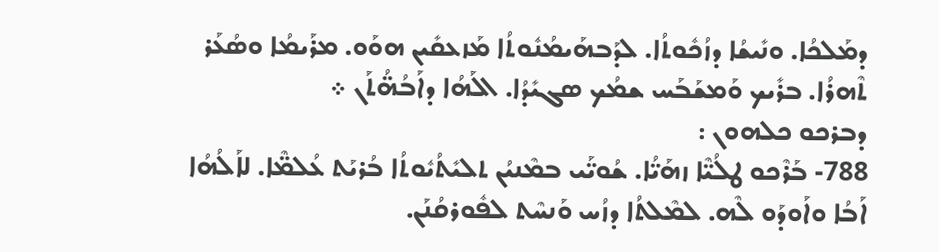ܕܡܰܠܟܳܐ. ܘܢܺܝܫܳܐ ܕܙܳܟܽܘܬܳܐ. ܠܕܰܒܗܰܝܡܳܢܽܘܬܳܐ ܡܰܙܥܩܺܝܢ ܗܘܰܘ. ܡܪܰܝܡܳܐ ܘܣܳܥܰܪ ܬܶܗܪܳܐ. ܒܪܺܝܟ ܘܰܡܫܰܒܰܚ ܫܡܳܟ ܣܓܝܺܕܳܐ. ܐܠܰܗܳܐ ܕܐܰܒܳܗ̈ܳܬܰܢ ܀
ܕܒܪܟܘ ܟܠܗܘܢ :
788- ܒܰܪܶܟܘ ܛܠܳܝ̈ܶܐ ܙܗܰܝ̈ܳܐ. ܫܳܘܝ̈ܰܝ ܒܡܶܢܝܳܢ ܬܠܝܺܬܳܝܽܘܬܳܐ ܒܳܪܝܰܬ ܥܳܠܡ̈ܶܐ. ܠܐܰܠܳܗܳܐ ܐܰܒܳܐ ܘܐܰܘܕܰܘ ܠܶܗ. ܠܡܶܠܬܳܐ ܕܙܳܚ ܘܰܢܚܶܬ ܠܦܽܘܪܩܳܢܰܢ.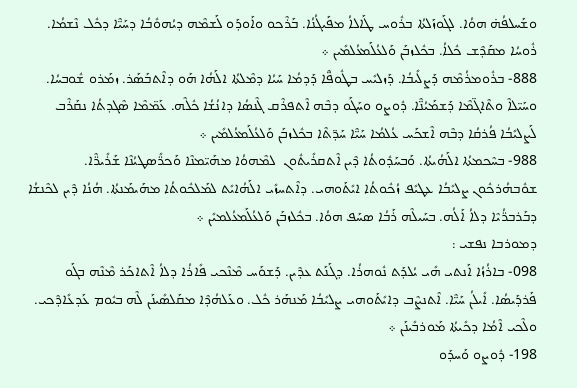ܘܫܰܚܠܦܳܗ̇ ܗܘܳܐ. ܠܓܰܘܙܰܠܬܳܐ ܒܪܽܘܚ ܛܰܐܠܐܳ ܡܦܰܝܓܳܢܳܐ. ܒܰܪܶܟܘ ܘܐܰܘܕܰܘ ܠܰܫܡܶܗ ܕܝܳܗܘܽܒܳܐ ܕܚܰܝ̈ܶܐ ܕܟܽܠ ܢܶܫܡܳܐ. ܪܽܘܚܳܐ ܡܩܰܕܶܫ ܟܽܠܐܳ. ܒܟܽܠܙܒܰܢ ܘܰܠܥܳܠܰܡܥܳܠܡܺܝܢ ܀
888- ܒܪܽܘܡܪܳܡܶܗ ܕܰܨܠܺܝܒܳܐ. ܕܰܙܠܝܺܚ ܒܛܽܘܦ̈ܶܐ ܕܰܕܡܳܐ ܚܰܝܳܐ ܕܡܶܠܬܳܐ ܐܠܰܗܳܐ ܗܰܘ ܕܐܶܬܒܰܣܰܪ. ܙܡܰܪܘ ܫܽܘܒܚܳܐ. ܘܚܰܝ̈ܠܐܶ ܘܬܶܐܓ̈ܡܶܐ ܕܰܫܡܰܝܳܢ̈ܶܐ. ܕܽܘܨܘ ܘܚܰܓܰܘ ܕܒܶܗ ܐܶܬܦܪܶܩ ܓܶܢܣܳܐ ܕܐܢܳܫܳܐ ܟܽܠܶܗ. ܥܰܡ̈ܡܶܐ ܣܶܓܕܬܳܐ ܢܩܰܪܶܒ ܠܰܨܠܝܺܒܳܐ ܦܳܪܩܳܐ ܕܒܶܗ ܐܶܫܟܰܚ ܥܳܠܡܳܐ ܚܰܝ̈ܶܐ ܚܰܕ̈ܬܶܐ ܒܟܽܠܙܒܰܢ ܘܰܠܥܳܠܰܡܥܳܠܡܺܝܢ ܀
988- ܒܚܶܟܡܬܳܐ ܐܠܰܗܳܝܬܳܐ. ܘܰܒܚܰܕܽܘܬܳܐ ܕܶܝܢ ܐܶܬܩܪܺܝܬܽܘܢ  ܠܡܶܗܘܳܐ ܡܗܰܝ̈ܡܢܶܐ ܘܰܟܪ̈ܺܣܛܝܳܢܶܐ ܫܰܪܺܝܪ̈ܶܐ. ܫܘܽܒܗܳܪܟܽܘܢ ܨܠܝܺܒܳܐ ܥܛܝܺܦ ܙܳܟܽܘܬܳܐ ܐܝܺܬܰܘܗܝ. ܕܐܶܬܚܙܺܝ ܐܠܰܗܳܐܝܺܬ ܠܡܰܠܟܽܘܬܳܐ ܡܗܰܝܡܰܢܬܳܐ. ܗܳܢܳܐ ܕܶܝܢ ܠܟܶܢܫܳܐ ܕܒܰܪܒܪ̈ܳܝܶܐ ܕܠܐܳ ܐܰܠܳܗ. ܒܚܰܝܠܶܗ ܪܰܒܳܐ ܣܚܰܦ ܗܘܳܐ. ܒܟܽܠܙܒܰܢ ܘܰܠܥܳܠܰܡܥܳܠܡܝܺܢ ܀
ܕܡܘܪܒܐ ܢܦܫܝ :
098- ܒܐܪܳܙܳܐ ܐܰܢܬܝ ܗܺܝ ܝܳܠܕܰܬ ܢܽܘܗܪܳܐ. ܕܓܰܢܰܬ ܥܕܶܝܢ. ܕܰܫܘܰܚ ܡܶܢܶܟܝ ܦܺܐܪܳܐ ܕܠܐܳ ܐܶܬܐܟܰܪ ܡܶܢܶܗ ܒܓܰܘ ܦܰܪܕܰܝܣܳܐ. ܐܺܝܠܳܢ ܚܰܝ̈ܶܐ. ܐܶܬܢܨܶܒ ܕܐܝܺܬܰܘܗܝ ܨܠܝܺܒܳܐ ܡܰܢܗܰܪ ܟܽܠ. ܘܥܰܠܗܳܕܶܐ ܡܩܰܠܣܺܝܢܰܢ ܠܶܗ ܒܝܽܘܡ ܥܰܕܥܺܐܕܶܟܝ. ܘܠܶܟܝ ܐܶܡܳܐ ܕܟܺܝܬܳܐ ܡܰܘܪܒܺܝܢܰܢ ܀
198- ܕܽܘܨܘ ܘܰܚܕܰܘ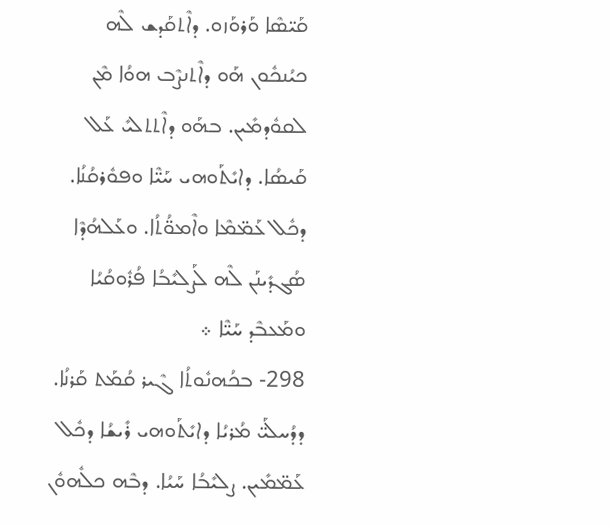ܩܰܝ̈ܣܶܐ ܘܰܪܘܰܙܘ. ܕܐܶܬܩܰܕܫ ܠܶܗ ܟܝܳܢܟܽܘܢ ܗܰܘ ܕܐܶܬܢܨܶܒ ܗܘܳܐ ܡܶܢ ܠܩܘܽܕܡܺܝܢ. ܒܗܰܘ ܕܐܶܬܬܠܝܺ ܥܰܠ ܩܰܝܣܳܐ. ܕܐܝܺܬܰܘܗܝ ܚܰܝ̈ܶܐ ܘܦܘܽܪܩܳܢܳܐ. ܕܟܽܠ ܥܰܡ̈ܡܶܐ ܘܐܶܡܘ̈ܳܬܳܐ. ܘܥܰܠܗܳܕܶܐ ܣܳܓܕܺܝܢܰܢ ܠܶܗ ܠܰܨܠܝܺܒܳܐ ܦܳܪܽܘܩܳܝܳܐ ܘܡܰܥܒܶܕ ܚܰܝ̈ܶܐ ܀
298- ܒܟܳܗܢܽܘܬܳܐ ܓܶܝܪ ܩܳܡܰܬ ܩܰܪܢܳܐ. ܕܕܳܚܠܰܝ̈ ܡܳܪܝܳܐ ܕܐܝܺܬܰܘܗܝ ܪܺܝܫܳܐ ܕܟܽܠ ܥܰܡ̈ܡܺܝܢ. ܨܠܝܺܒܳܐ ܚܰܝܳܐ. ܕܒܶܗ ܟܠܽܗܘܽܢ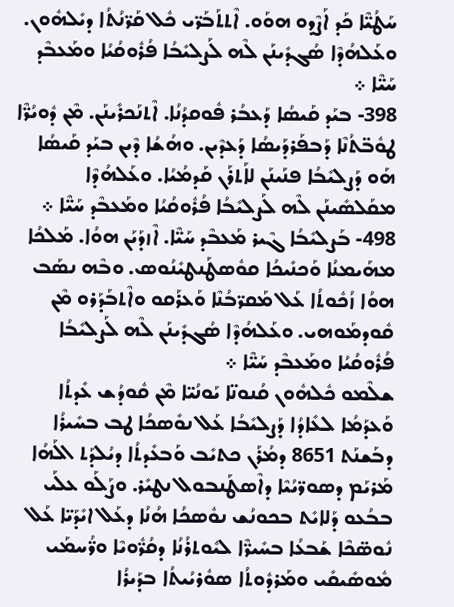ܚܰܛܳܝ̈ܶܐ ܟܰܕ ܐܰܨܶܕܘ ܗܘܰܘ. ܐܶܬܬܰܒܰܪ̈ܝ ܟܽܠ ܩܰܪ̈ܢܳܬܳܐ ܕܝܺܠܗܽܘܢ. ܘܥܰܠܗܳܕܶܐ ܣܳܓܕܺܝܢܰܢ ܠܶܗ ܠܰܨܠܝܺܒܳܐ ܦܳܪܽܘܩܳܝܳܐ ܘܡܰܥܒܶܕ ܚܰܝ̈ܶܐ ܀
398- ܒܝܰܕ ܩܰܝܣܳܐ ܕܰܥܒܳܪ ܦܽܘܩܕܳܢܳܐ. ܐܶܬܢܰܟܪܺܝܢܰܢ. ܡܶܢ ܕܽܘܝܳܪ̈ܶܐ ܛܘܽܒ̈ܬܳܢܶܐ ܕܰܒܦܰܪܕܰܝܣܳܐ ܕܰܥܕܶܝܢ. ܘܗܳܫܳܐ ܕܶܝܢ ܒܝܰܕ ܩܰܝܣܳܐ ܗܰܘ ܕܰܨܠܝܺܒܳܐ ܦܢܰܝܢܰܢ ܠܐܰܬܪܰܢ ܩܰܕܡܳܝܳܐ. ܘܥܰܠܗܳܕܶܐ ܡܩܰܠܣܺܝܢܰܢ ܠܶܗ ܠܰܨܠܝܺܒܳܐ ܦܳܪܽܘܩܳܝܳܐ ܘܡܰܥܒܶܕ ܚܰܝ̈ܶܐ ܀
498- ܒܰܨܠܝܺܒܳܐ ܓܶܝܪ ܡܰܥܒܶܕ ܚܰܝ̈ܶܐ. ܐܶܙܕܰܝܰܢ ܗܘܳܐ. ܡܰܠܟܳܐ ܡܗܰܝܡܢܳܐ ܘܰܟܢܺܝܟܳܐ ܩܘܽܣܛܰܢܛܝܺܢܳܘܣ. ܘܒܶܗ ܢܣܰܒ ܗܘܳܐ ܙܳܟܽܘܬܳܐ ܥܰܠ ܡܰܩܪ̈ܒܳܢܶܐ ܘܰܥܪܰܩܘ ܘܐܶܬܒܰܕܰܪܘ ܡܶܢ ܩܽܘܕܡܰܘܗܝ. ܘܥܰܠܗܳܕܶܐ ܣܳܓܕܺܝܢܰܢ ܠܶܗ ܠܰܨܠܝܺܒܳܐ ܦܳܪܽܘܩܳܝܳܐ ܘܡܰܥܒܶܕ ܚܰܝ̈ܶܐ ܀
ܫܠܶܡܘ ܟܽܠܗܽܘܢ ܩܳܢܘܢ̈ܐ ܝܰܘܢܳܝ̈ܐ ܡܶܢ ܩܽܘܕܳܫ ܥܺܕܬܳܐ ܘܰܥܕܰܡܳܐ ܠܥܺܐܕܳܐ ܕܰܨܠܝܺܒܳܐ ܥܰܠ ܢܘܺܣܟܳܐ ܛܒ ܒܚܺܝܪܳܐ ܕܒܰܫܢܰܬ 8651 ܕܡܳܪܰܢ ܟܬܝܺܒ ܘܰܒܥܺܕܬܳܐ ܕܝܳܠܕܰܬ ܐܠܰܗܳܐ ܡܰܪܝܰܡ ܕܣܘܪ̈ܝܳܝܶܐ ܕܐܶܣܛܰܢܒܘܠ ܢܛܝܺܪ. ܘܨܰܠܰܘ ܥܠܰܝ ܒܒܳܥܘ ܕܰܠܐܝܺܬ ܒܟܘܢܳܫ ܢܘܽܣܟܳܐ ܗܳܢܳܐ ܕܥܰܠ ܐܝܺܕܰܝ̈ܐ ܥܰܠ ܢܽܘܣ̈ܟܶܐ ܫܰܒܥܳܐ ܒܚܺܝܪ̈ܶܐ ܠܝܽܘܬܪܳܢܳܐ ܕܩܳܪ̈ܽܘܝܶܐ ܘܪ̈ܳܚܡܰܝ ܡܽܘܣܺܝܩܺܝ ܘܡܰܪܕܽܘܬܳܐ ܣܘܽܪܝܳܝܬܳܐ ܒܕܰܝܪܳܐ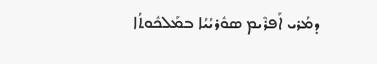ܕܡܳܪܝ ܐܰܦܪܶܝܡ ܣܘܽܪܝܳܝܳܐ ܒܡܰܠܟܽܘܬܳܐ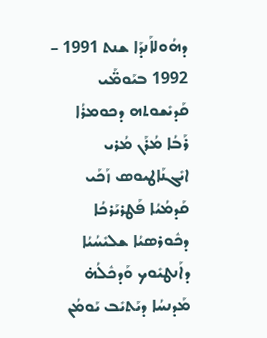ܕܗܳܘܠܐܰܢܕܰܐ ܫܢܬ 1991 – 1992 ܒܝܰܘܡ̈ܰܝ ܩܰܕܝܺܫܘܬܗ ܕܟܘܡܪܳܐ ܪܰܒܳܐ ܡܳܪܰܢ ܡܳܪܝ ܐܝܺܓܢܰܐܛܝܘܣ ܙܰܟܰܝ ܩܰܕܡܳܝܳܐ ܦܰܛܪܝܰܪܟܳܐ ܕܟܽܘܪܣܝܳܐ ܫܠܝܺܚܳܝܳܐ ܕܐܰܢܛܝܺܘܟ ܘܰܕܟܽܠܳܗ̇ ܡܰܕܢܚܳܐ ܕܝܰܬܝܺܒ ܝܰܘܡܳܢ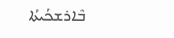ܒܶܐܪܫܟܳܝܬܳܐ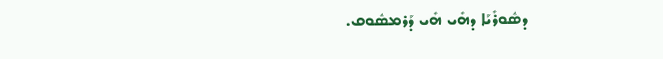ܕܣܽܘܪܺܝܰܐ ܕܗܺܝ ܗܺܝ ܕܰܪܡܣܽܘܩ.